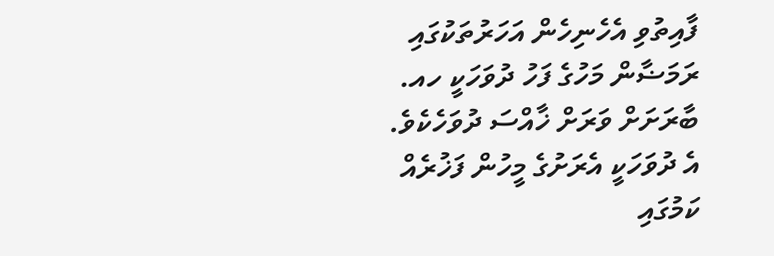ފާއިތުވި އެހެނިހެން އަހަރުތަކުގައި ރަމަޟާން މަހުގެ ފަހު ދުވަހަކީ ހއ. ބާރަށަށް ވަރަށް ޚާއްސަ ދުވަހެކެވެ. އެ ދުވަހަކީ އެރަށުގެ މީހުން ފަޚުރެއް ކަމުގައި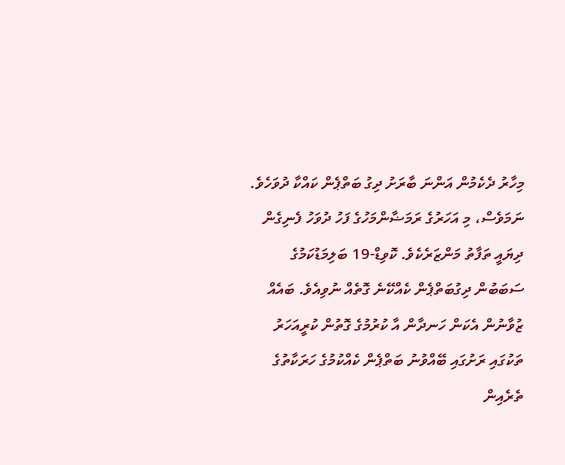މިހާރު ދެކެމުން އަންނަ ބާރަށު ދިގު ބަތްޕެން ކައްކާ ދުވަހެވެ. ނަމަވެސް، މި އަހަރުގެ ރަމަޟާންމަހުގެ ފަހު ދުވަހު ފެނިގެން ދިޔައީ ތަފާތު މަންޒަރެކެވެ. ކޮވިޑް-19 ބަލިމަޑުކަމުގެ ސަބަބުން ދިގުބަތްޕެން ކެއްކޭނެ ގޮތެއް ނުވިއެވެ. ބައެއް ޒުވާނުން އެކަން ހަނދާން އާ ކުރުމުގެ ގޮތުން ކުރީއަހަރު ތަކުގައި ރަށުގައި ބޭއްވުނު ބަތްޕެން ކެއްކުމުގެ ހަރަކާތުގެ ތެރެއިން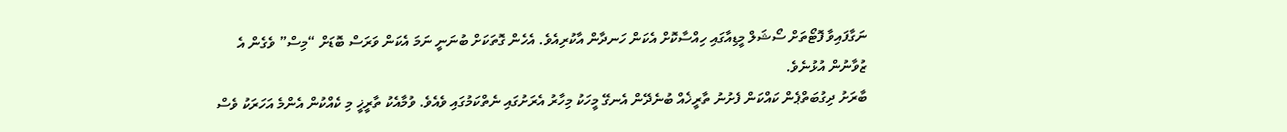ނަގާފައިވާ ފޮޓޯތަށް ސޯޝަލް މީޑިއާގައި ހިއްސާކޮށް އެކަން ހަނދާން އާކުރިއެވެ. އެހެން ގޮތަކަށް ބުނަނީ ނަމަ އެކަން ވަރަސް ބޮޑަށް “މިސް” ވެގެން އެ ޒުވާނުން އުޅުނެވެ.
ބާރަށު ދިގުބަތްޕެން ކައްކަން ފެށުނު ތާރީޚެއް ބުނެދޭން އެނގޭ މީހަކު މިހާރު އެރަށުގައި ނެތްކަމުގައި ވެއެވެ. ވުމާއެކު ތާރީޚީ މި ކެއްކުން އެންމެ އަހަރަކު ވެސް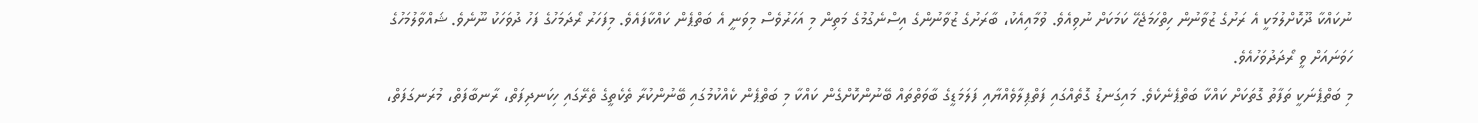ނުކައްކާ ދޫކޮށްލުމަކީ އެ ރަށުގެ ޒުވާނުން ހިތްހަމަޖެހޭ ކަމަކަށް ނުވިއެވެ. ވުމާއިއެކު، ބާރަށުގެ ޒުވާނުންގެ އިސްނެގުމުގެ މަތިން މި އަހަރުވެސް މިވަނީ އެ ބަތްޕެން ކައްކާފައެވެ. މިފަހަރު ރޯދަމަހުގެ ފަހު ދުވަހަކު ނޫނެވެ. ޝައްވާލުމަހުގެ ހަވަނައަށް ވީ ރޯދަދުވަހުއެވެ.
މި ބަތްޕެނަކީ ތަފާތު ގޮތަކަށް ކައްކާ ބަތްޕެނެކެވެ. މައިގަނޑު ގޮތެއްގައި ފަތްޕިލާވެއްޔާއި ފަލަމަޑީގެ ބާވަތްތައް ބޭނުންކޮށްގެން ކައްކާ މި ބަތްޕެން ކެއްކުމުގައި ބޭނުންކުރާ ތެކެތީގެ ތެރޭގައި ހިކަނދިފަތް، ރާނބާފަތް، މުރަނގަފަތް،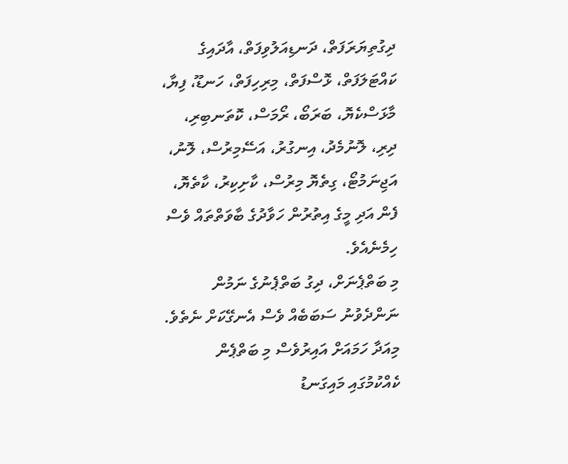ދިގުތިޔަރަފަތް، ދަނޑިއަލުވިފަތް، އާދައިގެ ކައްޓަލަފަތް، ޅޮސްފަތް، މިރިހިފަތް، ހަނޑޫ، ފިޔާ، މާޅަސްކެޔޮ، ބަރަބޯ، ރޯމަސް، ކޮތަނބިރި، ދިރި، ލޮނުމެދު، އިނގުރު، އަސޭމިރުސް، ލޮނު، އަޖިނަމުޓޯ، ގިތެޔޮ މިރުސް، ކާށިކިރު، ކާތެޔޮ، ފެން އަދި މީގެ އިތުރުން ހަވާދުގެ ބާވަތްތައް ވެސް ހިމެނެއެވެ.
މި ބަތްޕެނަށް، ދިގު ބަތްޕެނުގެ ނަމުން ނަންދެވުނު ސަބަބެއް ވެސް އެނގޭކަށް ނެތެވެ. މިއަދާ ހަމައަށް އައިރުވެސް މި ބަތްޕެން ކެއްކުމުގައި މައިގަނޑު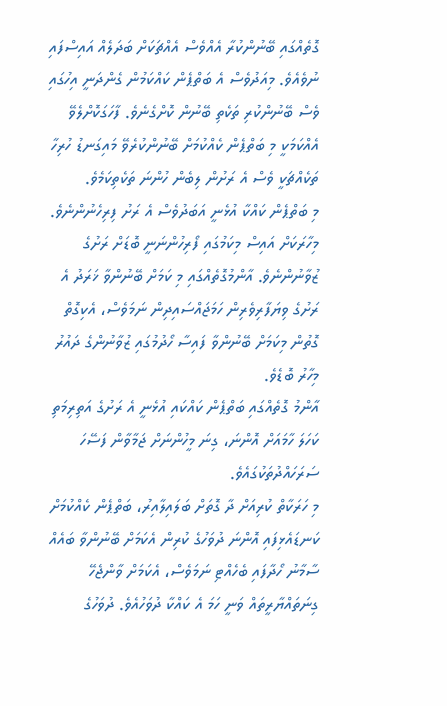ގޮތެއްގައި ބޭނުންކުރާ އެއްވެސް އެއްޗަކަށް ބަދަލެއް އައިސްފައި ނުވެއެވެ. މިއަދުވެސް އެ ބަތްޕެން ކައްކަމުން ގެންދަނީ އިހުގައި ވެސް ބޭނުންކުރި ތަކެތި ބޭނުން ކޮށްގެނެވެ. ފާހަގަކޮށްލެވޭ އެއްކަމަކީ މި ބަތްޕެން ކެއްކުމަށް ބޭނުންކުރެވޭ މައިގަނޑު ހުރިހާ ތަކެއްޗަކީ ވެސް އެ ރަށުން ލިބެން ހުންނަ ތަކެތިކަމެވެ.
މި ބަތްޕެން ކައްކާ އުޅެނީ އަބަދުވެސް އެ ރަށު ފިރިހެނުންނެވެ. މިހާރަކަށް އައިސް މިކަމުގައި ފޯރިހުންނަނީ ބޮޑަށް ރަށުގެ ޒުވާނުންނެވެ. އާންމުގޮތެއްގައި މި ކަމަށް ބޭނުންވާ ޚަރަދު އެ ރަށުގެ ވިޔަފާރިވެރިން ހަމަޖައްސައިދިން ނަމަވެސް، އެކިގޮތް ގޮތުން މިކަމަށް ބޭނުންވާ ފައިސާ ހޯދުމުގައި ޒުވާނުންގެ ދައުރު މިހާރު ބޮޑެވެ.
އާންމު ގޮތެއްގައި ބަތްޕެން ކައްކައި އުޅެނީ އެ ރަށުގެ އަތިރިމަތި ކަހަލަ ހާމައަށް އޮންނަ، ގިނަ މީހުންނަށް ޖަމާވާން ފަސޭހަ ސަރަހައްދުތަކުގައެވެ.
މި ހަރަކާތް ކުރިއަށް ދާ ގޮތަށް ބަލައިލާއިރު، ބަތްޕެން ކެއްކުމަށް ކަނޑައެޅިފައި އޮންނަ ދުވަހުގެ ކުރިން އެކަމަށް ބޭނުންވާ ބައެއް ސާމާނު ހޯދާފައި ބެހެއްޓި ނަމަވެސް، އެކަމަށް ވާންޖެހޭ ގިނަތައްޔާރީތައް ވަނީ ހަމަ އެ ކައްކާ ދުވަހުއެވެ. ދުވަހުގެ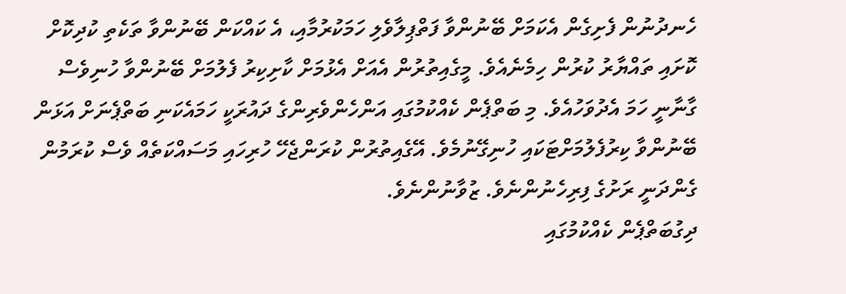ހެނދުނުން ފެށިގެން އެކަމަށް ބޭނުންވާ ފަތްޕިލާވެލި ހަމަކުރުމާއި، އެ ކައްކަން ބޭނުންވާ ތަކެތި ކުދިކޮށް ކޮށައި ތައްޔާރު ކުރުން ހިމެނެއެވެ. މީގެއިތުރުން އެއަށް އެޅުމަށް ކާށިކިރު ފެލުމަށް ބޭނުންވާ ހުނިވެސް ގާނާނީ ހަމަ އެދުވަހުއެވެ. މި ބަތްޕެން ކެއްކުމުގައި އަންހެންވެރިންގެ ދައުރަކީ ހަމައެކަނި ބަތްޕެނަށް އަޅަން ބޭނުންވާ ކިރުފެލުމަށްޓަކައި ހުނިގޭނުމެވެ. އޭގެއިތުރުން ކުރަންޖެހޭ ހުރިހައި މަސައްކަތެއް ވެސް ކުރަމުން ގެންދަނީ ރަށުގެ ފިރިހެނުންނެވެ. ޒުވާނުންނެވެ.
ދިގުބަތްޕެން ކެއްކުމުގައި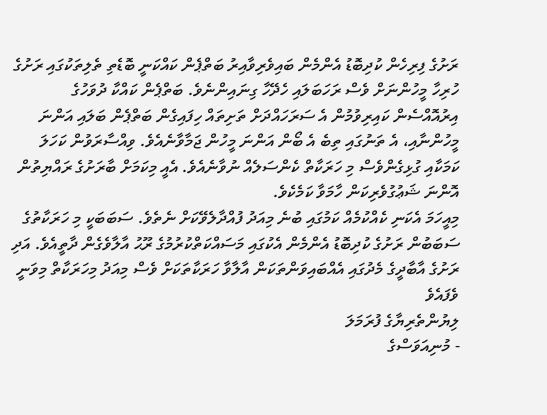ރަށުގެ ފިރިހެން ކުދިބޮޑު އެންމެން ބައިވެރިވާއިރު ބަތްޕެން ކައްކަނީ ބޮޑެތި ތެލިތަކުގައި ރަށުގެ ހުރިހާ މީހުންނަށް ވެސް ރަހަބަލައި ހެދޭހާ ގިނައިންނެވެ. ބަތްޕެން ކައްކާ ދުވަހުގެ އިރުއޮއްސެން ކައިރިވުމުން އެ ސަރަހައްދަށް ތަށިތައް ހިފައިގެން ބަތްޕެން ބަލައި އަންނަ މީހުންނާއި، އެ ތަނުގައި ތިބެ އެ ބޯން އަންނަ މީހުން ޖަމާވާނެއެވެ. ވިއްސާރަވުން ކަހަލަ ކަމަކާއި ގުޅިގެންވެސް މި ހަރަކާތް ކެންސަލެއް ނުވާނެއެވެ. އެއީ މިކަމަށް ބާރަށުގެ ރައްޔިތުން އޮންނަ ޝަޢުގުވެރިކަން ހާމަވާ ކަމެކެވެ.
މިއީހަމަ އެކަނި ކެއްކުމެއް ކަމުގައި ބުނެ މިއަދު ފުއްދާލެވޭކަށް ނެތެވެ. ސަބަބަކީ މި ހަރަކާތުގެ ސަބަބުން ރަށުގެ ކުދިބޮޑު އެންމެން އެކުގައި މަސައްކަތްކުރުމުގެ ރޫޙު އާލާވެގެން ދާތީއެވެ. އަދި ރަށުގެ އާބާދީގެ މެދުގައި އެއްބައިވަންތަކަން އާލާވާ ހަރަކާތަކަށް ވެސް މިއަދު މިހަރަކާތް މިވަނީ ވެފައެވެ
ލިޔުންތެރިޔާގެ ފުރަމަލަ
- މުނިއަވަސްގެ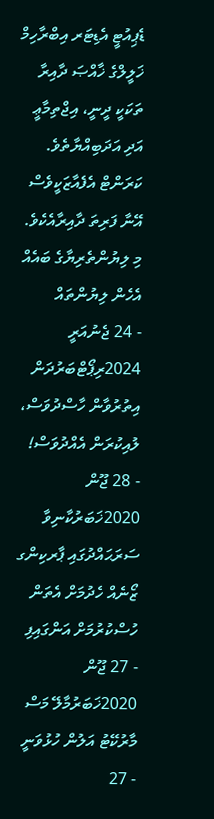ޑެޕިއުޓީ އެޑިޓަރ އިބްރާހިމް ޚަލީލްގެ ޚާއްޞަ ދާއިރާ ތަކަކީ ދީނީ، އިޖްތިމާޢީ އަދި އަދަބިއްޔާތެވެ. ކަރަންޓް އެފެއާޒަކީވެސް އޭނާ ފަރިތަ ދާއިރާއެކެވެ.
މި ލިޔުންތެރިޔާގެ ބައެއް އެހެން ލިޔުންތައް
- 24 ޖެނުއަރީ 2024ރިޕޯޓްބަރުދަން އިތުރުވާން ހާސްދުވަސް، ލުއިކުރަން އެއްދުވަސް!
- 28 ޖޫން 2020ޚަބަރުކާނިވާ ސަރަޙައްދުގައި ޕާރކިންގ ޒޯނެއް ހެދުމަށް އެތަން ހުސްކުރުމަށް އަންގައިފި
- 27 ޖޫން 2020ޚަބަރުމާލޭ މަސް މާރުކޭޓު އަލުން ހުޅުވަނީ
- 27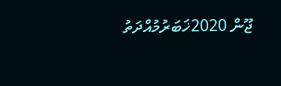ޖޫން 2020ޚަބަރުމުއްދަތު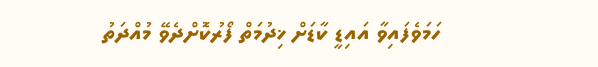ހަމަވެފައިވާ އައިޑީ ކާޑަށް ޚިދުމަތް ފޯރުކޮށްދެވޭ މުއްދަތު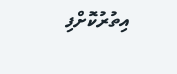އިތުރުކޮށްފި